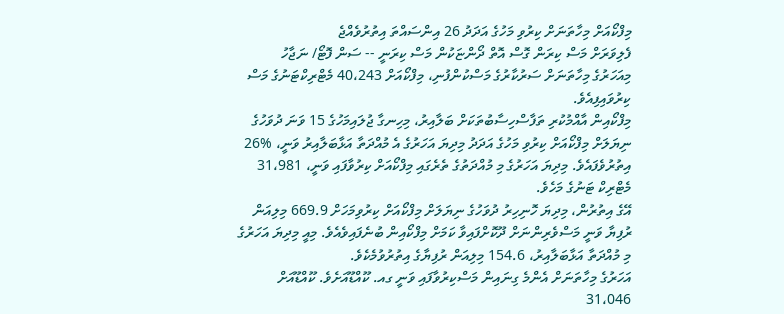މިފްކޯއަށް މިހާތަނަށް ކިރުވި މަހުގެ އަދަދު 26 އިންސައްތަ އިތުރުވެއްޖެ
ފެލިވަރަށް މަސް ކިރަން ގޮސް އޮތް ދޯންޏަކުން މަސް ކިރަނީ -- ސަން ފޮޓޯ/ ނަޖާހު
މިއަހަރުގެ މިހާތަނަށް ސަރުކާރުގެ މަސްކުންފުނި، މިފްކޯއަށް 40،243 މެޓްރިކްޓަނުގެ މަސް ކިރުވައިފިއެވެ.
މިފްކޯއިން އާއްމުކުރި ތަފާސްހިސާބުތަކަށް ބަލާއިރު، މިހިނގާ ޖުލައިމަހުގެ 15 ވަނަ ދުވަހުގެ ނިޔަލަށް މިފްކޯއަށް ކިރުވި މަހުގެ އަދަދު މިދިޔަ އަހަރުގެ އެ މުއްދަތާ އަޅާބަލާއިރު ވަނީ، %26 އިތުރުވެފައެވެ. މިދިޔަ އަހަރުގެ މި މުއްދަތުގެ ތެރެގައި މިފްކޯއަށް ކިރުވާފައި ވަނީ، 31،981 މެޓްރިކް ޓަނުގެ މަހެވެ.
އޭގެ އިތުރުން، މިދިޔަ ހޮނިހިރު ދުވަހުގެ ނިޔަލަށް މިފްކޯއަށް ކިރުވިމަހަށް 669.9 މިލިއަން ރުފިޔާ ވަނީ މަސްވެރިންނަށް ދޫކޮށްފައިވާ ކަމަށް މިފްކޯއިން ބުނެފައިވެއެވެ. މިއީ މިދިޔަ އަހަރުގެ މި މުއްދަތާ އަޅާބަލާއިރު، 154.6 މިލިއަން ރުފިޔާގެ އިތުރުވުމެކެވެ.
އަހަރުގެ މިހާތަނަށް އެންމެ ގިނައިން މަސްކިރުވާފައި ވަނީ ގއ. ކޫއްޑޫއަށެވެ. ކޫއްޑޫއަށް 31،046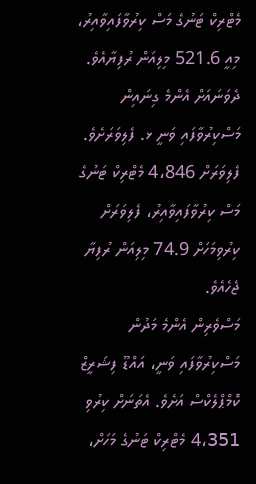މެޓްރިކް ޓަނުގެ މަސް ކިރުވާފައިވާއިރު، މިއީ 521.6 މިލިއަން ރުފިޔާއެވެ.
ދެވަނައަށް އެންމެ ގިނައިން މަސްކިރުވާފައި ވަނީ ޅ. ފެލިވަރަށެވެ. ފެލިވަރަށް 4،846 މެޓްރިކް ޓަނުގެ މަސް ކިރުވާފައިވާއިރު، ފެލިވަރަށް ކިރުވިމަހަށް 74.9 މިލިއަން ރުފިޔާ ޖެހެއެވެ.
މަސްވެރިން އެންމެ މަދުން މަސްކިރުވާފައި ވަނީ، އައްޑޫ ފިޝަރީޒް ކޮމްޕްލެކްސް އަށެވެ. އެތަނަށް ކިރުވި 4،351 މެޓްރިކް ޓަނުގެ މަހަށް،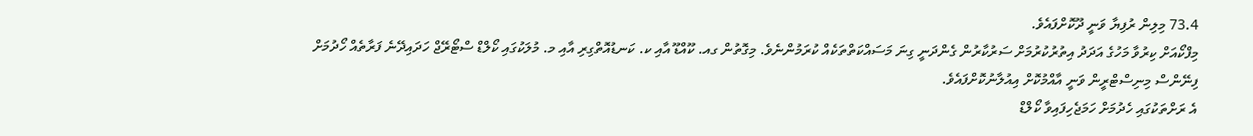73.4 މިލިން ރުފިޔާ ވަނީ ދޫކޮށްފައެވެ.
މިފްކޯއަށް ކިރުވާ މަހުގެ އަދަދު އިތުރުކުރުމަށް ސަރުކާރުން ގެންދަނީ ގިނަ މަސައްކަތްތަކެއް ކުރަމުންނެވެ. މިގޮތުން ގއ. ކޫއްޑޫ އާއި ކ. ކަނޑުއޮތްގިރި އާއި މ. މުލަކުގައި ކޯލްޑް ސްޓޯރޭޖް ހަދައިދޭނެ ފަރާތެއް ހޯދުމަށް ފިނޭންސް މިނިސްޓްރީން ވަނީ އާއްމުކޮށް އިއުލާނުކޮށްފައެވެ.
އެ ރަށްތަކުގައި ހެދުމަށް ހަމަޖެހިފައިވާ ކޯލްޑް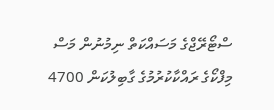ސްޓޯރޭޖްގެ މަސައްކަތް ނިމުނުން މަސް މިފްކޯގެ ރައްކާކުރުމުގެ ގާބިލުކަން 4700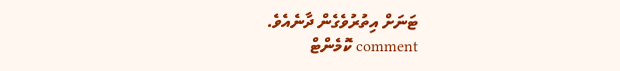ޓަނަށް އިތުރުވެގެން ދާނެއެވެ.
comment ކޮމެންޓް